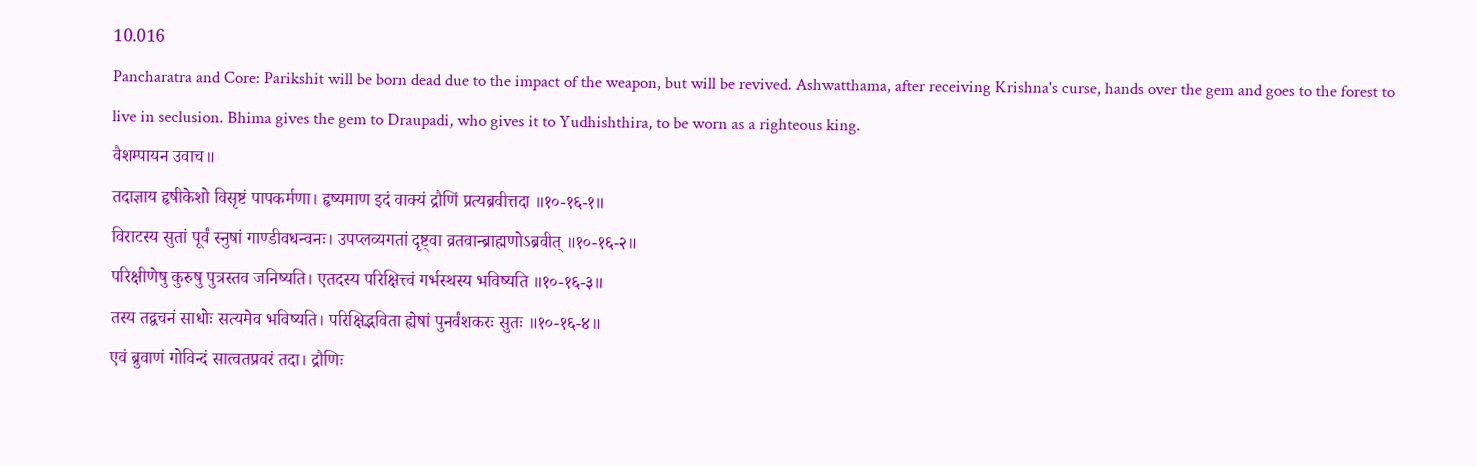10.016
Pancharatra and Core: Parikshit will be born dead due to the impact of the weapon, but will be revived. Ashwatthama, after receiving Krishna's curse, hands over the gem and goes to the forest to live in seclusion. Bhima gives the gem to Draupadi, who gives it to Yudhishthira, to be worn as a righteous king.
वैशम्पायन उवाच॥
तदाज्ञाय हृषीकेशो विसृष्टं पापकर्मणा। हृष्यमाण इदं वाक्यं द्रौणिं प्रत्यब्रवीत्तदा ॥१०-१६-१॥
विराटस्य सुतां पूर्वं स्नुषां गाण्डीवधन्वनः। उपप्लव्यगतां दृष्ट्वा व्रतवान्ब्राह्मणोऽब्रवीत् ॥१०-१६-२॥
परिक्षीणेषु कुरुषु पुत्रस्तव जनिष्यति। एतदस्य परिक्षित्त्वं गर्भस्थस्य भविष्यति ॥१०-१६-३॥
तस्य तद्वचनं साधोः सत्यमेव भविष्यति। परिक्षिद्भविता ह्येषां पुनर्वंशकरः सुतः ॥१०-१६-४॥
एवं ब्रुवाणं गोविन्दं सात्वतप्रवरं तदा। द्रौणिः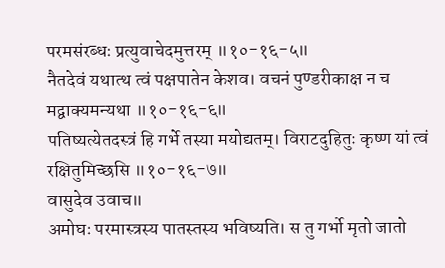परमसंरब्धः प्रत्युवाचेदमुत्तरम् ॥१०-१६-५॥
नैतदेवं यथात्थ त्वं पक्षपातेन केशव। वचनं पुण्डरीकाक्ष न च मद्वाक्यमन्यथा ॥१०-१६-६॥
पतिष्यत्येतदस्त्रं हि गर्भे तस्या मयोद्यतम्। विराटदुहितुः कृष्ण यां त्वं रक्षितुमिच्छसि ॥१०-१६-७॥
वासुदेव उवाच॥
अमोघः परमास्त्रस्य पातस्तस्य भविष्यति। स तु गर्भो मृतो जातो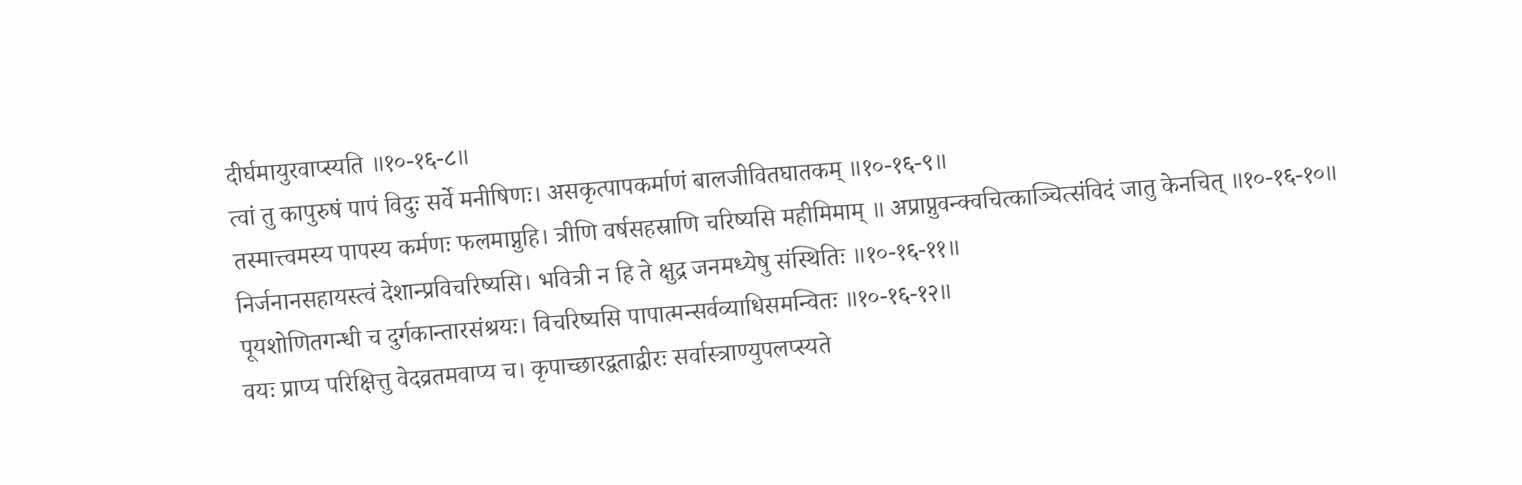दीर्घमायुरवाप्स्यति ॥१०-१६-८॥
त्वां तु कापुरुषं पापं विदुः सर्वे मनीषिणः। असकृत्पापकर्माणं बालजीवितघातकम् ॥१०-१६-९॥
तस्मात्त्वमस्य पापस्य कर्मणः फलमाप्नुहि। त्रीणि वर्षसहस्राणि चरिष्यसि महीमिमाम् ॥ अप्राप्नुवन्क्वचित्काञ्चित्संविदं जातु केनचित् ॥१०-१६-१०॥
निर्जनानसहायस्त्वं देशान्प्रविचरिष्यसि। भवित्री न हि ते क्षुद्र जनमध्येषु संस्थितिः ॥१०-१६-११॥
पूयशोणितगन्धी च दुर्गकान्तारसंश्रयः। विचरिष्यसि पापात्मन्सर्वव्याधिसमन्वितः ॥१०-१६-१२॥
वयः प्राप्य परिक्षित्तु वेदव्रतमवाप्य च। कृपाच्छारद्वताद्वीरः सर्वास्त्राण्युपलप्स्यते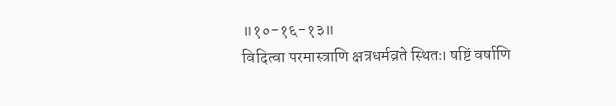॥१०-१६-१३॥
विदित्वा परमास्त्राणि क्षत्रधर्मव्रते स्थितः। षष्टिं वर्षाणि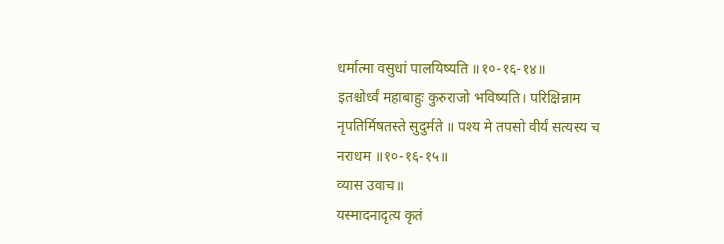धर्मात्मा वसुधां पालयिष्यति ॥१०-१६-१४॥
इतश्चोर्ध्वं महाबाहुः कुरुराजो भविष्यति। परिक्षिन्नाम नृपतिर्मिषतस्ते सुदुर्मते ॥ पश्य मे तपसो वीर्यं सत्यस्य च नराधम ॥१०-१६-१५॥
व्यास उवाच॥
यस्मादनादृत्य कृतं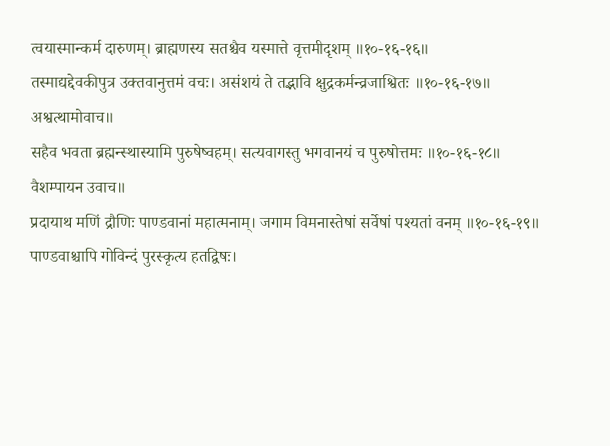त्वयास्मान्कर्म दारुणम्। ब्राह्मणस्य सतश्चैव यस्मात्ते वृत्तमीदृशम् ॥१०-१६-१६॥
तस्माद्यद्देवकीपुत्र उक्तवानुत्तमं वचः। असंशयं ते तद्भावि क्षुद्रकर्मन्व्रजाश्वितः ॥१०-१६-१७॥
अश्वत्थामोवाच॥
सहैव भवता ब्रह्मन्स्थास्यामि पुरुषेष्वहम्। सत्यवागस्तु भगवानयं च पुरुषोत्तमः ॥१०-१६-१८॥
वैशम्पायन उवाच॥
प्रदायाथ मणिं द्रौणिः पाण्डवानां महात्मनाम्। जगाम विमनास्तेषां सर्वेषां पश्यतां वनम् ॥१०-१६-१९॥
पाण्डवाश्चापि गोविन्दं पुरस्कृत्य हतद्विषः।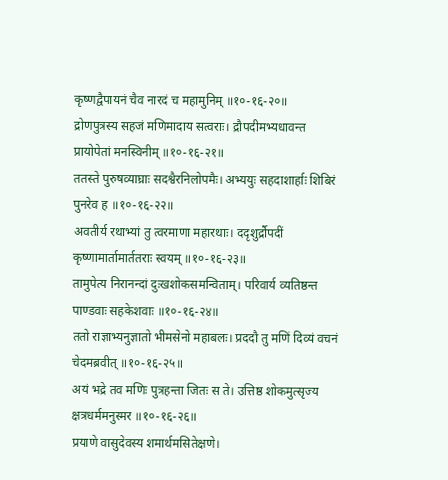कृष्णद्वैपायनं चैव नारदं च महामुनिम् ॥१०-१६-२०॥
द्रोणपुत्रस्य सहजं मणिमादाय सत्वराः। द्रौपदीमभ्यधावन्त प्रायोपेतां मनस्विनीम् ॥१०-१६-२१॥
ततस्ते पुरुषव्याघ्राः सदश्वैरनिलोपमैः। अभ्ययुः सहदाशार्हाः शिबिरं पुनरेव ह ॥१०-१६-२२॥
अवतीर्य रथाभ्यां तु त्वरमाणा महारथाः। ददृशुर्द्रौपदीं कृष्णामार्तामार्ततराः स्वयम् ॥१०-१६-२३॥
तामुपेत्य निरानन्दां दुःखशोकसमन्विताम्। परिवार्य व्यतिष्ठन्त पाण्डवाः सहकेशवाः ॥१०-१६-२४॥
ततो राज्ञाभ्यनुज्ञातो भीमसेनो महाबलः। प्रददौ तु मणिं दिव्यं वचनं चेदमब्रवीत् ॥१०-१६-२५॥
अयं भद्रे तव मणिः पुत्रहन्ता जितः स ते। उत्तिष्ठ शोकमुत्सृज्य क्षत्रधर्ममनुस्मर ॥१०-१६-२६॥
प्रयाणे वासुदेवस्य शमार्थमसितेक्षणे।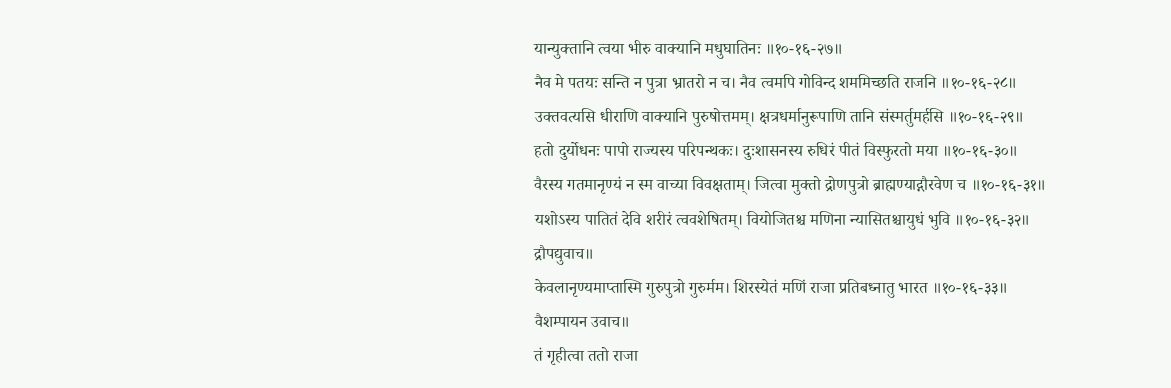यान्युक्तानि त्वया भीरु वाक्यानि मधुघातिनः ॥१०-१६-२७॥
नैव मे पतयः सन्ति न पुत्रा भ्रातरो न च। नैव त्वमपि गोविन्द शममिच्छति राजनि ॥१०-१६-२८॥
उक्तवत्यसि धीराणि वाक्यानि पुरुषोत्तमम्। क्षत्रधर्मानुरूपाणि तानि संस्मर्तुमर्हसि ॥१०-१६-२९॥
हतो दुर्योधनः पापो राज्यस्य परिपन्थकः। दुःशासनस्य रुधिरं पीतं विस्फुरतो मया ॥१०-१६-३०॥
वैरस्य गतमानृण्यं न स्म वाच्या विवक्षताम्। जित्वा मुक्तो द्रोणपुत्रो ब्राह्मण्याद्गौरवेण च ॥१०-१६-३१॥
यशोऽस्य पातितं देवि शरीरं त्ववशेषितम्। वियोजितश्च मणिना न्यासितश्चायुधं भुवि ॥१०-१६-३२॥
द्रौपद्युवाच॥
केवलानृण्यमाप्तास्मि गुरुपुत्रो गुरुर्मम। शिरस्येतं मणिं राजा प्रतिबध्नातु भारत ॥१०-१६-३३॥
वैशम्पायन उवाच॥
तं गृहीत्वा ततो राजा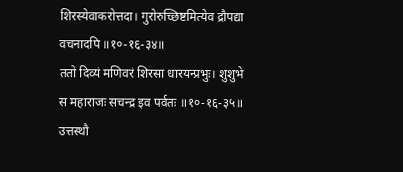शिरस्येवाकरोत्तदा। गुरोरुच्छिष्टमित्येव द्रौपद्या वचनादपि ॥१०-१६-३४॥
ततो दिव्यं मणिवरं शिरसा धारयन्प्रभुः। शुशुभे स महाराजः सचन्द्र इव पर्वतः ॥१०-१६-३५॥
उत्तस्थौ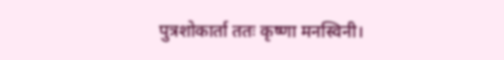पुत्रशोकार्ता ततः कृष्णा मनस्विनी।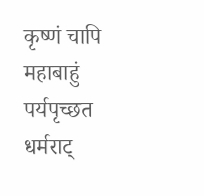कृष्णं चापि महाबाहुं पर्यपृच्छत धर्मराट्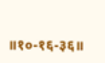॥१०-१६-३६॥